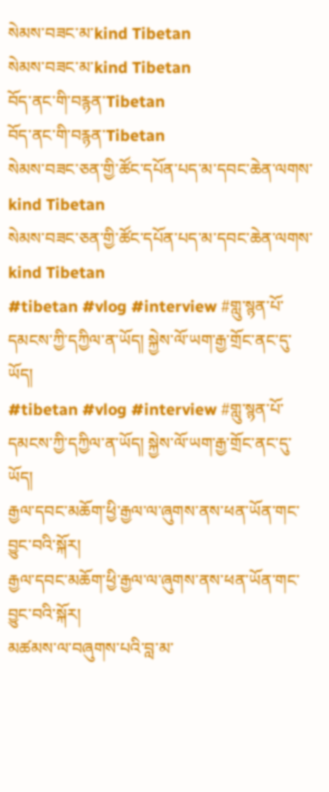སེམས་བཟང་མ་kind Tibetan
སེམས་བཟང་མ་kind Tibetan
བོད་ནང་གི་བརྙན་Tibetan
བོད་ནང་གི་བརྙན་Tibetan
སེམས་བཟང་ཅན་གྱི་ཚོང་དཔོན་པད་མ་དབང་ཆེན་ལགས་kind Tibetan
སེམས་བཟང་ཅན་གྱི་ཚོང་དཔོན་པད་མ་དབང་ཆེན་ལགས་kind Tibetan
#tibetan #vlog #interview #གླུ་སྙན་པོ་དམངས་ཀྱི་དཀྱིལ་ན་ཡོད། སྐྱེས་ལོ་ཡག་རྒྱ་གྲོང་ནང་དུ་ཡོད།
#tibetan #vlog #interview #གླུ་སྙན་པོ་དམངས་ཀྱི་དཀྱིལ་ན་ཡོད། སྐྱེས་ལོ་ཡག་རྒྱ་གྲོང་ནང་དུ་ཡོད།
རྒྱལ་དབང་མཆོག་ཕྱི་རྒྱལ་ལ་ཞུགས་ནས་ཕན་ཡོན་གང་བྱུང་བའི་སྐོར།
རྒྱལ་དབང་མཆོག་ཕྱི་རྒྱལ་ལ་ཞུགས་ནས་ཕན་ཡོན་གང་བྱུང་བའི་སྐོར།
མཚམས་ལ་བཞུགས་པའི་བླ་མ་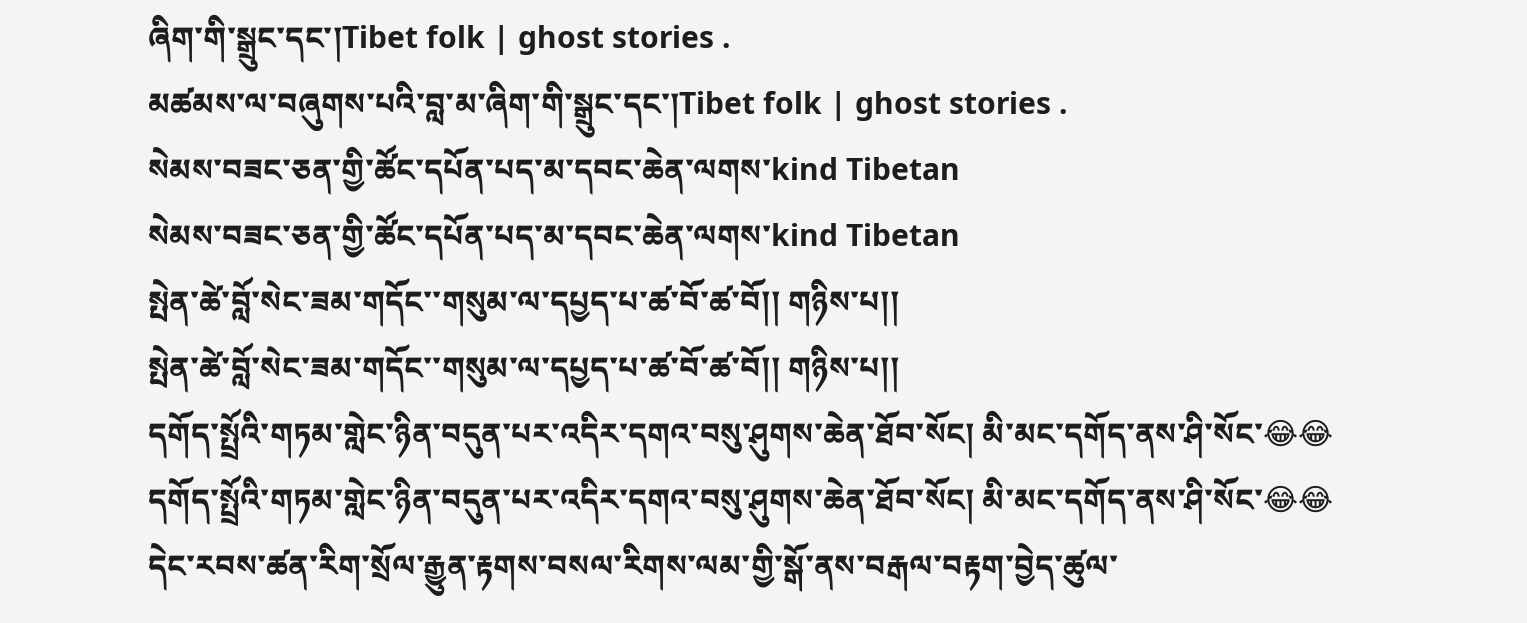ཞིག་གི་སྒྲུང་དང་།Tibet folk | ghost stories .
མཚམས་ལ་བཞུགས་པའི་བླ་མ་ཞིག་གི་སྒྲུང་དང་།Tibet folk | ghost stories .
སེམས་བཟང་ཅན་གྱི་ཚོང་དཔོན་པད་མ་དབང་ཆེན་ལགས་kind Tibetan
སེམས་བཟང་ཅན་གྱི་ཚོང་དཔོན་པད་མ་དབང་ཆེན་ལགས་kind Tibetan
སྤེན་ཚེ་བློ་སེང་ཟམ་གདོང་་གསུམ་ལ་དཔྱད་པ་ཚ་བོ་ཚ་བོ།། གཉིས་པ།།
སྤེན་ཚེ་བློ་སེང་ཟམ་གདོང་་གསུམ་ལ་དཔྱད་པ་ཚ་བོ་ཚ་བོ།། གཉིས་པ།།
དགོད་སྤྲོའི་གཏམ་གླེང་ཉིན་བདུན་པར་འདིར་དགའ་བསུ་ཤུགས་ཆེན་ཐོབ་སོང། མི་མང་དགོད་ནས་ཤི་སོང་😂😂
དགོད་སྤྲོའི་གཏམ་གླེང་ཉིན་བདུན་པར་འདིར་དགའ་བསུ་ཤུགས་ཆེན་ཐོབ་སོང། མི་མང་དགོད་ནས་ཤི་སོང་😂😂
དེང་རབས་ཚན་རིག་སྲོལ་རྒྱུན་རྟགས་བསལ་རིགས་ལམ་གྱི་སྒོ་ནས་བརྒལ་བརྟག་བྱེད་ཚུལ་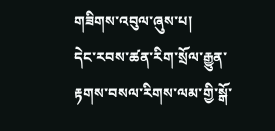གཟིགས་འབུལ་ཞུས་པ།
དེང་རབས་ཚན་རིག་སྲོལ་རྒྱུན་རྟགས་བསལ་རིགས་ལམ་གྱི་སྒོ་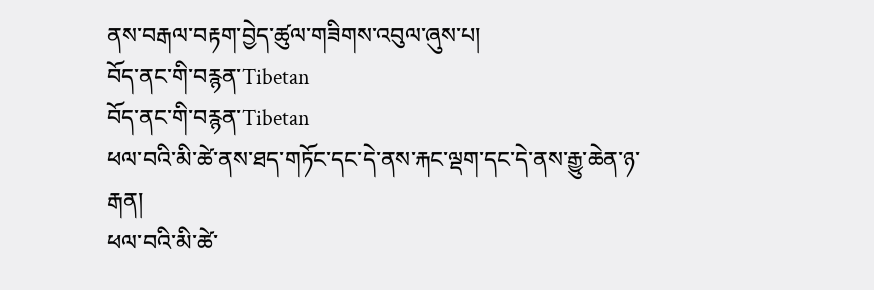ནས་བརྒལ་བརྟག་བྱེད་ཚུལ་གཟིགས་འབུལ་ཞུས་པ།
བོད་ནང་གི་བརྙན་Tibetan
བོད་ནང་གི་བརྙན་Tibetan
ཕལ་བའི་མི་ཚེ་ནས་ཐད་གཏོང་དང་དེ་ནས་རྐང་ལྡག་དང་དེ་ནས་རྒྱུ་ཆེན་ཉ་རྒན།
ཕལ་བའི་མི་ཚེ་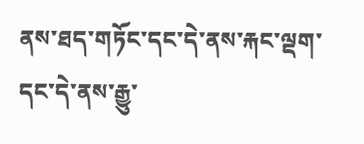ནས་ཐད་གཏོང་དང་དེ་ནས་རྐང་ལྡག་དང་དེ་ནས་རྒྱུ་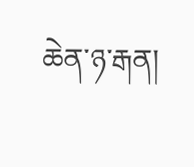ཆེན་ཉ་རྒན།